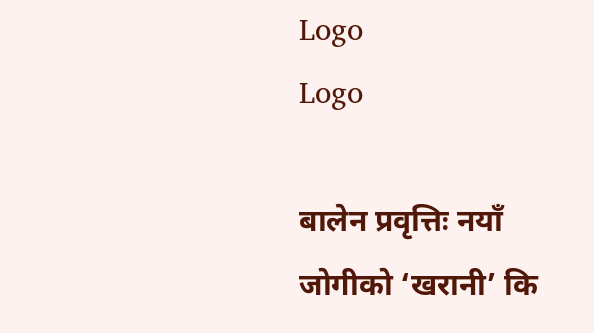Logo
Logo

बालेन प्रवृत्तिः नयाँ जोगीको ‘खरानी’ कि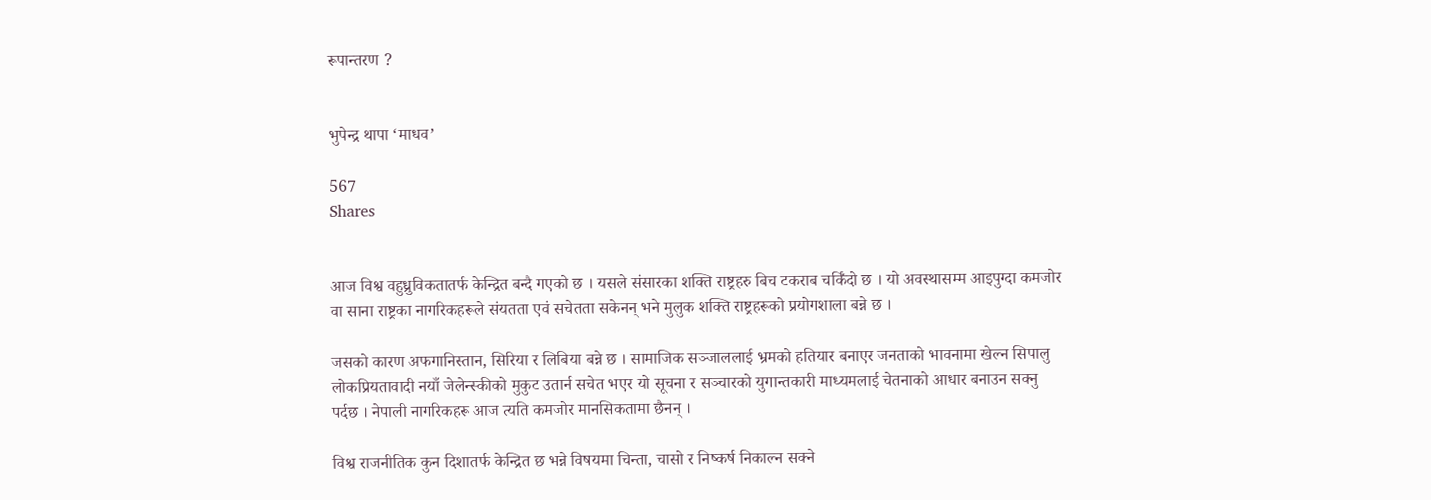रूपान्तरण ?


भुपेन्द्र थापा ‘माधव’

567
Shares


आज विश्व वहुध्रुविकतातर्फ केन्द्रित बन्दै गएको छ । यसले संसारका शक्ति राष्ट्रहरु बिच टकराब चर्किँदो छ । यो अवस्थासम्म आइपुग्दा कमजोर वा साना राष्ट्रका नागरिकहरूले संयतता एवं सचेतता सकेनन् भने मुलुक शक्ति राष्ट्रहरूको प्रयोगशाला बन्ने छ ।

जसको कारण अफगानिस्तान, सिरिया र लिबिया बन्ने छ । सामाजिक सञ्जाललाई भ्रमको हतियार बनाएर जनताको भावनामा खेल्न सिपालु लोकप्रियतावादी नयाँ जेलेन्स्कीको मुकुट उतार्न सचेत भएर यो सूचना र सञ्चारको युगान्तकारी माध्यमलाई चेतनाको आधार बनाउन सक्नु पर्दछ । नेपाली नागरिकहरू आज त्यति कमजोर मानसिकतामा छैनन् ।

विश्व राजनीतिक कुन दिशातर्फ केन्द्रित छ भन्ने विषयमा चिन्ता, चासो र निष्कर्ष निकाल्न सक्ने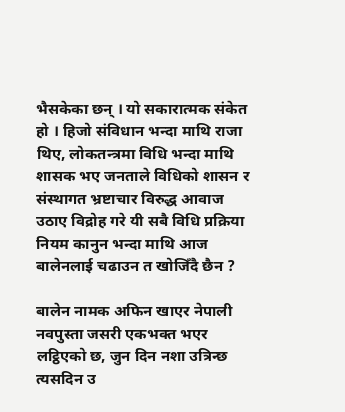भैसकेका छन् । यो सकारात्मक संकेत हो । हिजो संविधान भन्दा माथि राजा थिए, लोकतन्त्रमा विधि भन्दा माथि शासक भए जनताले विधिको शासन र संस्थागत भ्रष्टाचार विरुद्ध आवाज उठाए विद्रोह गरे यी सबै विधि प्रक्रिया नियम कानुन भन्दा माथि आज बालेनलाई चढाउन त खोजिँदै छैन ?

बालेन नामक अफिन खाएर नेपाली नवपुस्ता जसरी एकभक्त भएर लट्ठिएको छ, जुन दिन नशा उत्रिन्छ त्यसदिन उ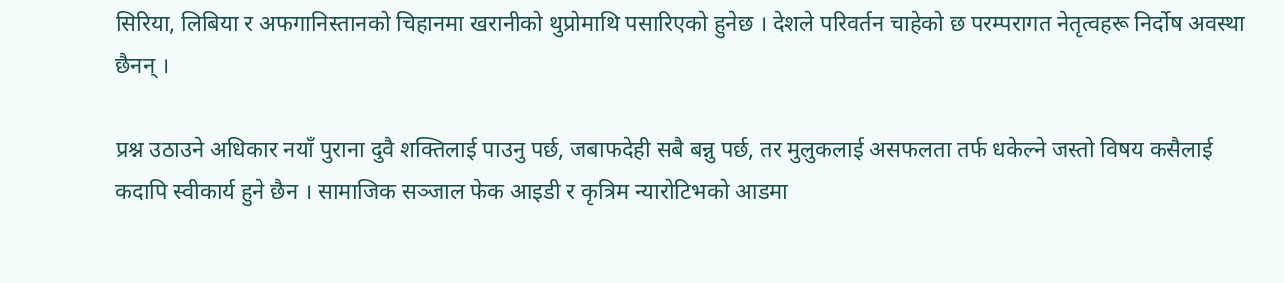सिरिया, लिबिया र अफगानिस्तानको चिहानमा खरानीको थुप्रोमाथि पसारिएको हुनेछ । देशले परिवर्तन चाहेको छ परम्परागत नेतृत्वहरू निर्दोष अवस्था छैनन् ।

प्रश्न उठाउने अधिकार नयाँ पुराना दुवै शक्तिलाई पाउनु पर्छ, जबाफदेही सबै बन्नु पर्छ, तर मुलुकलाई असफलता तर्फ धकेल्ने जस्तो विषय कसैलाई कदापि स्वीकार्य हुने छैन । सामाजिक सञ्जाल फेक आइडी र कृत्रिम न्यारोटिभको आडमा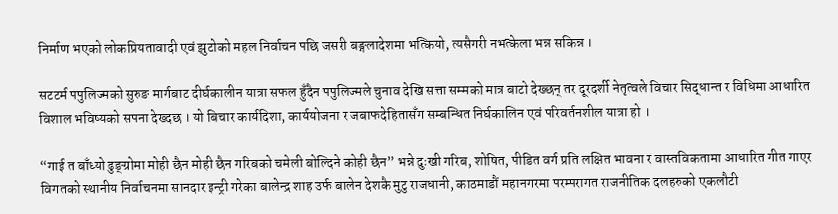निर्माण भएको लोकप्रियतावादी एवं झुटोको महल निर्वाचन पछि जसरी बङ्गलादेशमा भत्कियो, त्यसैगरी नभत्केला भन्न सकिन्न ।

सटटर्म पपुलिज्मको सुरुङ मार्गबाट दीर्घकालीन यात्रा सफल हुँदैन पपुलिज्मले चुनाव देखि सत्ता सम्मको मात्र बाटो देख्छन् तर दूरदर्शी नेतृत्वले विचार सिद्धान्त र विधिमा आधारित विशाल भविष्यको सपना देख्दछ । यो बिचार कार्यदिशा, कार्ययोजना र जबाफदेहितासँग सम्बन्धित निर्घकालिन एवं परिवर्तनशील यात्रा हो ।

“गाई त बाँध्यो ढुङ्ग्रोमा मोही छैन मोही छैन गरिबको चमेली बोल्दिने कोही छैन” भन्ने दुःखी गरिब, शोषित, पीडित वर्ग प्रति लक्षित भावना र वास्तविकतामा आधारित गीत गाएर विगतको स्थानीय निर्वाचनमा सानदार इन्ट्री गरेका बालेन्द्र शाह उर्फ बालेन देशकै मुटु राजधानी, काठमाडौं महानगरमा परम्परागत राजनीतिक दलहरुको एकलौटी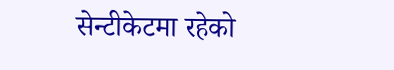सेन्टीकेटमा रहेको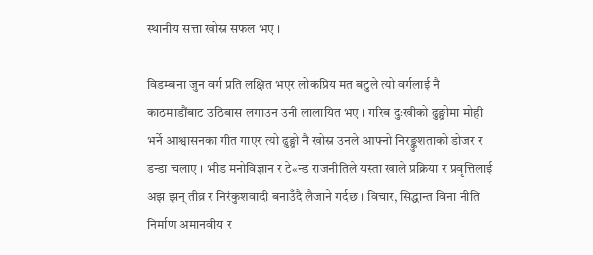स्थानीय सत्ता खोस्न सफल भए ।

विडम्बना जुन वर्ग प्रति लक्षित भएर लोकप्रिय मत बटुले त्यो वर्गलाई नै काठमाडौंबाट उठिबास लगाउन उनी लालायित भए । गरिब दुःखीको ढुङ्ग्रोमा मोही भर्ने आश्वासनका गीत गाएर त्यो ढुङ्ग्रो नै खोस्न उनले आफ्नो निरङ्कुशताको डोजर र डन्डा चलाए । भीड मनोविज्ञान र टे«न्ड राजनीतिले यस्ता खाले प्रक्रिया र प्रवृत्तिलाई अझ झन् तीव्र र निरंकुशवादी बनाउँदै लैजाने गर्दछ । विचार, सिद्धान्त विना नीति निर्माण अमानवीय र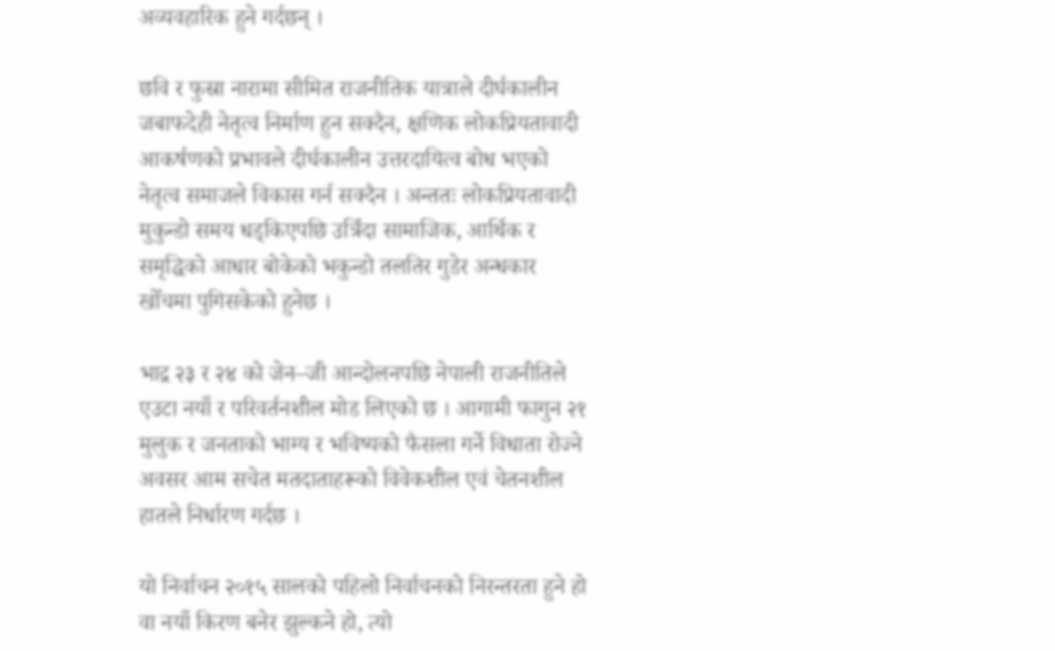अव्यवहारिक हुने गर्दछन् ।

छवि र फुस्रा नारामा सीमित राजनीतिक यात्राले दीर्घकालीन जबाफदेही नेतृत्व निर्माण हुन सक्दैन, क्षणिक लोकप्रियतावादी आकर्षणको प्रभावले दीर्घकालीन उत्तरदायित्व बोध भएको नेतृत्व समाजले विकास गर्न सक्दैन । अन्ततः लोकप्रियतावादी मुकुन्डो समय धड्किएपछि उत्रिँदा सामाजिक, आर्थिक र समृद्धिको आधार बोकेको भकुन्डो तलतिर गुडेर अन्धकार खोँचमा पुगिसकेको हुनेछ ।

भाद्र २३ र २४ को जेन–जी आन्दोलनपछि नेपाली राजनीतिले एउटा नयाँ र परिवर्तनशील मोड लिएको छ । आगामी फागुन २१ मुलुक र जनताको भाग्य र भविष्यको फैसला गर्ने विधाता रोज्ने अवसर आम सचेत मतदाताहरूको विवेकशील एवं चेतनशील हातले निर्धारण गर्दछ ।

यो निर्वाचन २०१५ सालको पहिलो निर्वाचनको निरन्तरता हुने हो वा नयाँ किरण बनेर झुल्कने हो, त्यो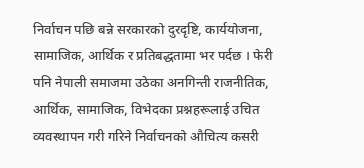निर्वाचन पछि बन्ने सरकारको दुरदृष्टि, कार्ययोजना, सामाजिक, आर्थिक र प्रतिबद्धतामा भर पर्दछ । फेरी पनि नेपाली समाजमा उठेका अनगिन्ती राजनीतिक, आर्थिक, सामाजिक, विभेदका प्रश्नहरूलाई उचित व्यवस्थापन गरी गरिने निर्वाचनको औचित्य कसरी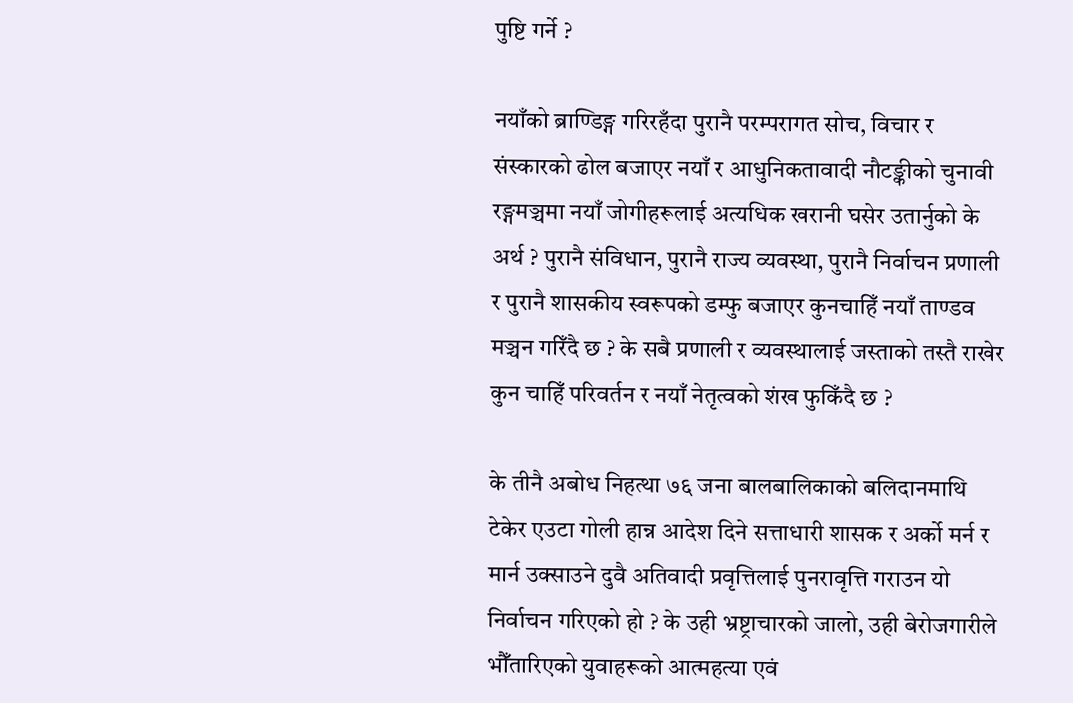पुष्टि गर्ने ?

नयाँको ब्राण्डिङ्ग गरिरहँदा पुरानै परम्परागत सोच, विचार र संस्कारको ढोल बजाएर नयाँ र आधुनिकतावादी नौटङ्कीको चुनावी रङ्गमञ्चमा नयाँ जोगीहरूलाई अत्यधिक खरानी घसेर उतार्नुको के अर्थ ? पुरानै संविधान, पुरानै राज्य व्यवस्था, पुरानै निर्वाचन प्रणाली र पुरानै शासकीय स्वरूपको डम्फु बजाएर कुनचाहिँ नयाँ ताण्डव मञ्चन गरिँदै छ ? के सबै प्रणाली र व्यवस्थालाई जस्ताको तस्तै राखेर कुन चाहिँ परिवर्तन र नयाँ नेतृत्वको शंख फुकिँदै छ ?

के तीनै अबोध निहत्था ७६ जना बालबालिकाको बलिदानमाथि टेकेर एउटा गोली हान्न आदेश दिने सत्ताधारी शासक र अर्को मर्न र मार्न उक्साउने दुवै अतिवादी प्रवृत्तिलाई पुनरावृत्ति गराउन यो निर्वाचन गरिएको हो ? के उही भ्रष्ट्राचारको जालो, उही बेरोजगारीले भौँतारिएको युवाहरूको आत्महत्या एवं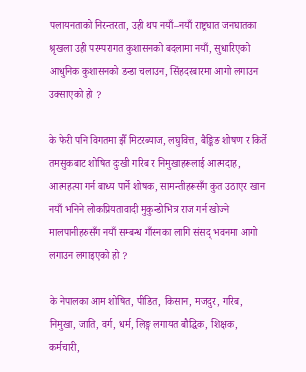पलायनताको निरन्तरता, उही थप नयाँ–नयाँ राष्ट्रघात जनघातका श्रृखला उही परम्परागत कुशासनको बदलामा नयाँ, सुधारिएको आधुनिक कुशासनको डन्डा चलाउन, सिंहदरबारमा आगो लगाउन उक्साएको हो ?

के फेरी पनि विगतमा झैँ मिटरब्याज, लघुवित्त, बैङ्किङ शोषण र किर्ते तमसुकबाट शोषित दुःखी गरिब र निमुखाहरूलाई आत्मदाह, आत्महत्या गर्न बाध्य पार्ने शोषक, सामन्तीहरूसँग कुत उठाएर खान नयाँ भनिने लोकप्रियतावादी मुकुन्डोभित्र राज गर्न खोज्ने मालपानीहरुसँग नयाँ सम्बन्ध गाँस्नका लागि संसद् भवनमा आगो लगाउन लगाइएको हो ?

के नेपालका आम शोषित, पीडित, किसान, मजदुर, गरिब, निमुखा, जाति, वर्ग, धर्म, लिङ्ग लगायत बौद्धिक, शिक्षक, कर्मचारी,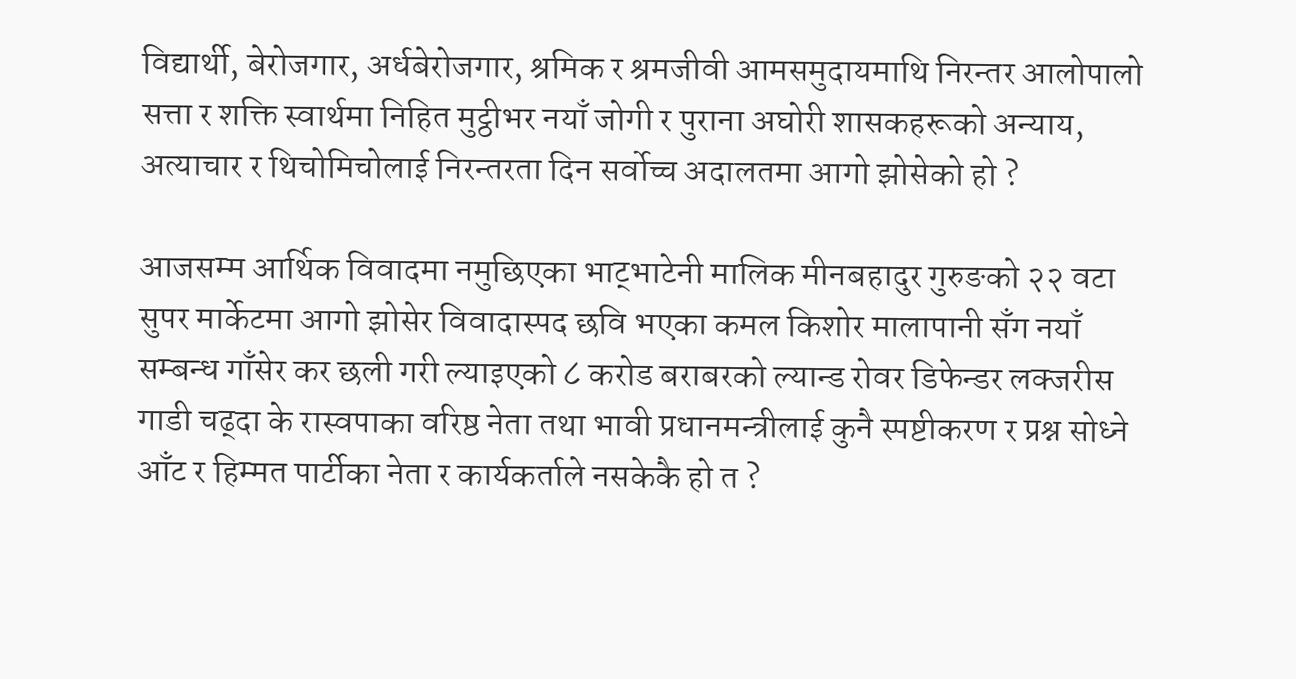विद्यार्थी, बेरोजगार, अर्धबेरोजगार, श्रमिक र श्रमजीवी आमसमुदायमाथि निरन्तर आलोपालो सत्ता र शक्ति स्वार्थमा निहित मुट्ठीभर नयाँ जोगी र पुराना अघोरी शासकहरूको अन्याय, अत्याचार र थिचोमिचोलाई निरन्तरता दिन सर्वोच्च अदालतमा आगो झोसेको हो ?

आजसम्म आर्थिक विवादमा नमुछिएका भाट्भाटेनी मालिक मीनबहादुर गुरुङको २२ वटा सुपर मार्केटमा आगो झोसेर विवादास्पद छवि भएका कमल किशोर मालापानी सँग नयाँ सम्बन्ध गाँसेर कर छली गरी ल्याइएको ८ करोड बराबरको ल्यान्ड रोवर डिफेन्डर लक्जरीस गाडी चढ्दा के रास्वपाका वरिष्ठ नेता तथा भावी प्रधानमन्त्रीलाई कुनै स्पष्टीकरण र प्रश्न सोध्ने आँट र हिम्मत पार्टीका नेता र कार्यकर्ताले नसकेकै हो त ?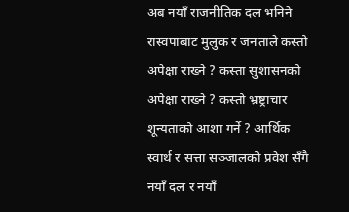अब नयाँ राजनीतिक दल भनिने रास्वपाबाट मुलुक र जनताले कस्तो अपेक्षा राख्ने ? कस्ता सुशासनको अपेक्षा राख्ने ? कस्तो भ्रष्ट्राचार शून्यताको आशा गर्ने ? आर्थिक स्वार्थ र सत्ता सञ्जालको प्रवेश सँगै नयाँ दल र नयाँ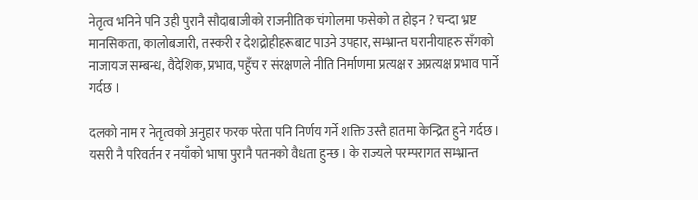नेतृत्व भनिने पनि उही पुरानै सौदाबाजीको राजनीतिक चंगोलमा फसेको त होइन ? चन्दा भ्रष्ट मानसिकता, कालोबजारी, तस्करी र देशद्रोहीहरूबाट पाउने उपहार, सम्भ्रान्त घरानीयाहरु सँगको नाजायज सम्बन्ध, वैदेशिक, प्रभाव, पहुँच र संरक्षणले नीति निर्माणमा प्रत्यक्ष र अप्रत्यक्ष प्रभाव पार्ने गर्दछ ।

दलको नाम र नेतृत्वको अनुहार फरक परेता पनि निर्णय गर्ने शक्ति उस्तै हातमा केन्द्रित हुने गर्दछ । यसरी नै परिवर्तन र नयाँको भाषा पुरानै पतनको वैधता हुन्छ । के राज्यले परम्परागत सम्भ्रान्त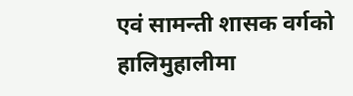एवं सामन्ती शासक वर्गको हालिमुहालीमा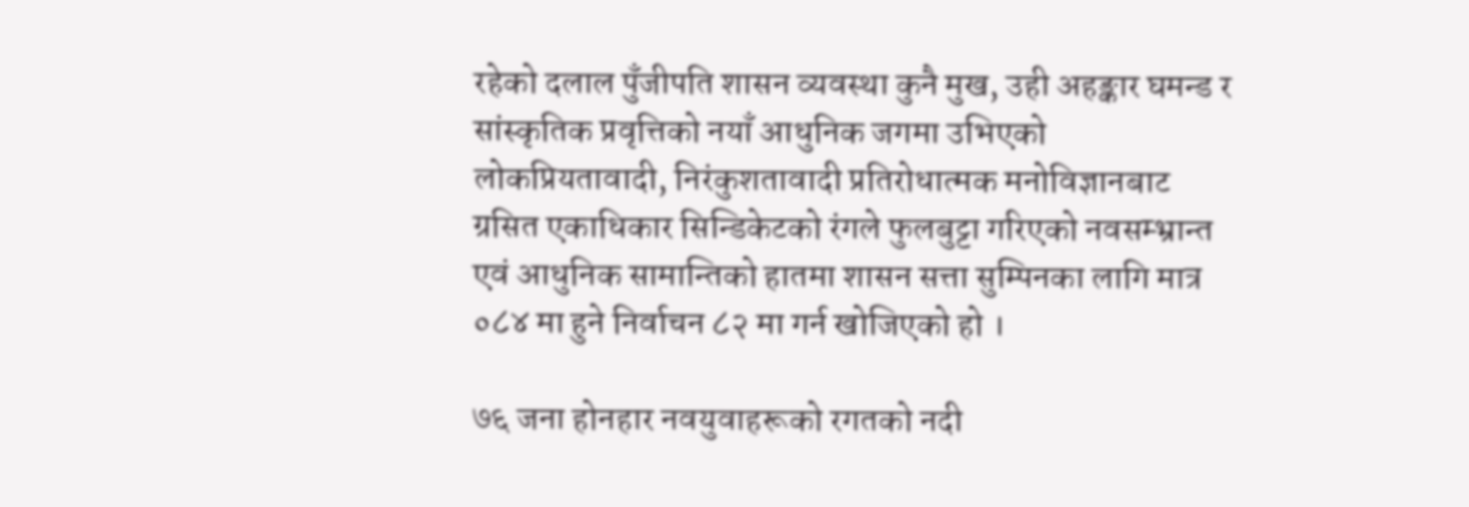रहेको दलाल पुँजीपति शासन व्यवस्था कुनै मुख, उही अहङ्कार घमन्ड र सांस्कृतिक प्रवृत्तिको नयाँ आधुनिक जगमा उभिएको लोकप्रियतावादी, निरंकुशतावादी प्रतिरोधात्मक मनोविज्ञानबाट ग्रसित एकाधिकार सिन्डिकेटको रंगले फुलबुट्टा गरिएको नवसम्भ्रान्त एवं आधुनिक सामान्तिको हातमा शासन सत्ता सुम्पिनका लागि मात्र ०८४ मा हुने निर्वाचन ८२ मा गर्न खोजिएको हो ।

७६ जना होनहार नवयुवाहरूको रगतको नदी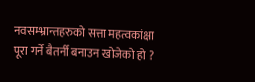नवसम्भ्रान्तहरुको सत्ता महत्वकांक्षा पूरा गर्ने बैतर्नी बनाउन खोजेको हो ?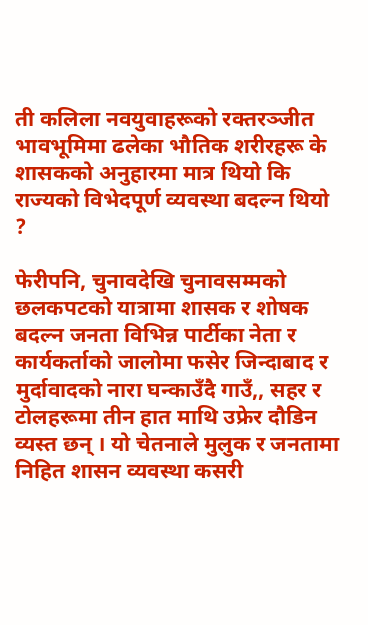ती कलिला नवयुवाहरूको रक्तरञ्जीत भावभूमिमा ढलेका भौतिक शरीरहरू के शासकको अनुहारमा मात्र थियो कि राज्यको विभेदपूर्ण व्यवस्था बदल्न थियो ?

फेरीपनि, चुनावदेखि चुनावसम्मको छलकपटको यात्रामा शासक र शोषक बदल्न जनता विभिन्न पार्टीका नेता र कार्यकर्ताको जालोमा फसेर जिन्दाबाद र मुर्दावादको नारा घन्काउँदै गाउँ,, सहर र टोलहरूमा तीन हात माथि उफ्रेर दौडिन व्यस्त छन् । यो चेतनाले मुलुक र जनतामा निहित शासन व्यवस्था कसरी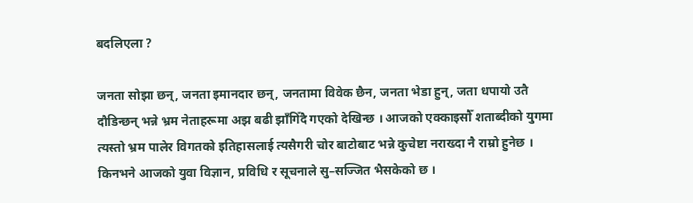बदलिएला ?

जनता सोझा छन्, जनता इमानदार छन्, जनतामा विवेक छैन, जनता भेडा हुन्, जता धपायो उतै दौडिन्छन् भन्ने भ्रम नेताहरूमा अझ बढी झाँगिँदै गएको देखिन्छ । आजको एक्काइसौँ शताब्दीको युगमा त्यस्तो भ्रम पालेर विगतको इतिहासलाई त्यसैगरी चोर बाटोबाट भन्ने कुचेष्टा नराख्दा नै राम्रो हुनेछ । किनभने आजको युवा विज्ञान, प्रविधि र सूचनाले सु–सज्जित भैसकेको छ ।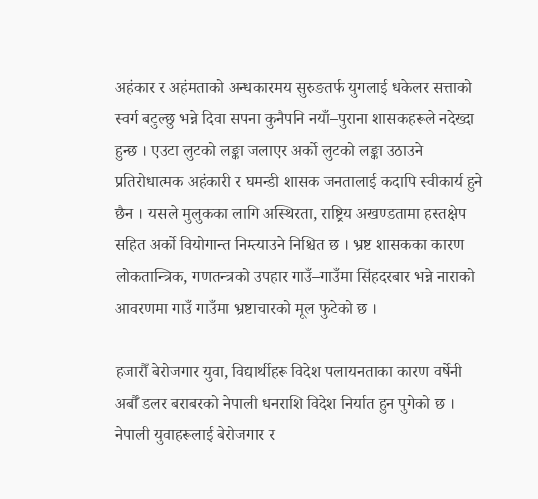अहंकार र अहंमताको अन्धकारमय सुरुङतर्फ युगलाई धकेलर सत्ताको स्वर्ग बटुल्छु भन्ने दिवा सपना कुनैपनि नयाँ–पुराना शासकहरूले नदेख्दा हुन्छ । एउटा लुटको लङ्का जलाएर अर्को लुटको लङ्का उठाउने प्रतिरोधात्मक अहंकारी र घमन्डी शासक जनतालाई कदापि स्वीकार्य हुने छैन । यसले मुलुकका लागि अस्थिरता, राष्ट्रिय अखण्डतामा हस्तक्षेप सहित अर्को वियोगान्त निम्त्याउने निश्चित छ । भ्रष्ट शासकका कारण लोकतान्त्रिक, गणतन्त्रको उपहार गाउँ–गाउँमा सिंहदरबार भन्ने नाराको आवरणमा गाउँ गाउँमा भ्रष्टाचारको मूल फुटेको छ ।

हजारौँ बेरोजगार युवा, विद्यार्थीहरू विदेश पलायनताका कारण वर्षेनी अर्बौँ डलर बराबरको नेपाली धनराशि विदेश निर्यात हुन पुगेको छ । नेपाली युवाहरूलाई बेरोजगार र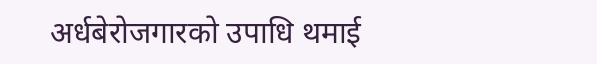अर्धबेरोजगारको उपाधि थमाई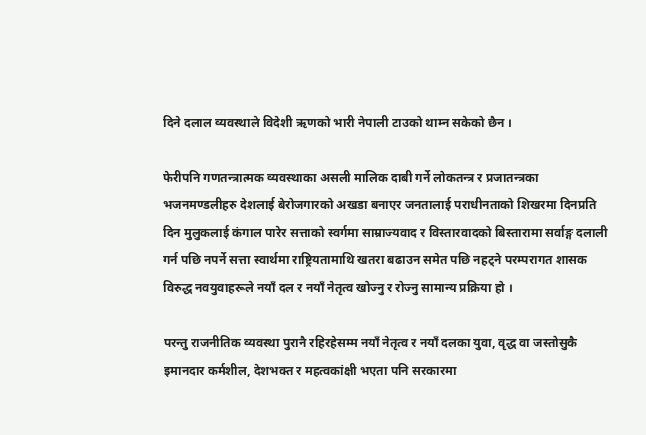दिने दलाल व्यवस्थाले विदेशी ऋणको भारी नेपाली टाउको थाम्न सकेको छैन ।

फेरीपनि गणतन्त्रात्मक व्यवस्थाका असली मालिक दाबी गर्ने लोकतन्त्र र प्रजातन्त्रका भजनमण्डलीहरु देशलाई बेरोजगारको अखडा बनाएर जनतालाई पराधीनताको शिखरमा दिनप्रति दिन मुलुकलाई कंगाल पारेर सत्ताको स्वर्गमा साम्राज्यवाद र विस्तारवादको बिस्तारामा सर्वाङ्ग दलाली गर्न पछि नपर्ने सत्ता स्वार्थमा राष्ट्रियतामाथि खतरा बढाउन समेत पछि नहट्ने परम्परागत शासक विरुद्ध नवयुवाहरूले नयाँ दल र नयाँ नेतृत्व खोज्नु र रोज्नु सामान्य प्रक्रिया हो ।

परन्तु राजनीतिक व्यवस्था पुरानै रहिरहेसम्म नयाँ नेतृत्व र नयाँ दलका युवा, वृद्ध वा जस्तोसुकै इमानदार कर्मशील, देशभक्त र महत्वकांक्षी भएता पनि सरकारमा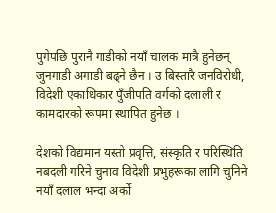पुगेपछि पुरानै गाडीको नयाँ चालक मात्रै हुनेछन् जुनगाडी अगाडी बढ्ने छैन । उ बिस्तारै जनविरोधी, विदेशी एकाधिकार पुँजीपति वर्गको दलाली र कामदारको रूपमा स्थापित हुनेछ ।

देशको विद्यमान यस्तो प्रवृत्ति, संस्कृति र परिस्थिति नबदली गरिने चुनाव विदेशी प्रभुहरूका लागि चुनिने नयाँ दलाल भन्दा अर्को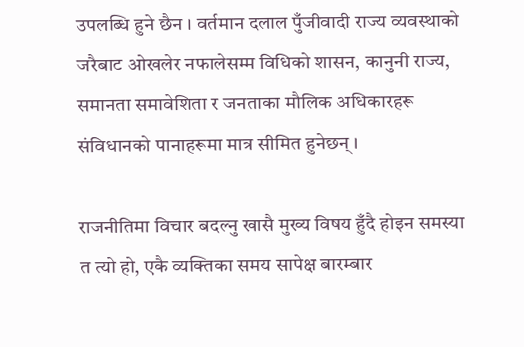उपलब्धि हुने छैन । वर्तमान दलाल पुँजीवादी राज्य व्यवस्थाको जरैबाट ओखलेर नफालेसम्म विधिको शासन, कानुनी राज्य, समानता समावेशिता र जनताका मौलिक अधिकारहरू संविधानको पानाहरूमा मात्र सीमित हुनेछन् ।

राजनीतिमा विचार बदल्नु खासै मुख्य विषय हुँदै होइन समस्या त त्यो हो, एकै व्यक्तिका समय सापेक्ष बारम्बार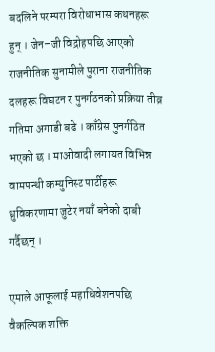बदलिने परम्परा विरोधाभास कथनहरू हुन् । जेन–जी विद्रोहपछि आएको राजनीतिक सुनामीले पुराना राजनीतिक दलहरू विघटन र पुनर्गठनको प्रक्रिया तीव्र गतिमा अगाडी बढे । काँग्रेस पुनर्गठित भएको छ । माओवादी लगायत विभिन्न वामपन्थी कम्युनिस्ट पार्टीहरू ध्रुविकरणामा जुटेर नयाँ बनेको दाबी गर्दैछन् ।

एमाले आफूलाई महाधिवेशनपछि वैकल्पिक शक्ति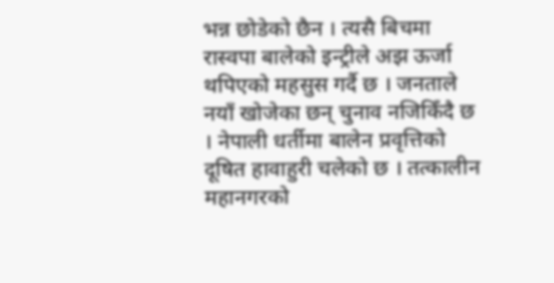भन्न छोडेको छैन । त्यसै बिचमा रास्वपा बालेको इन्ट्रीले अझ ऊर्जा थपिएको महसुस गर्दै छ । जनताले नयाँ खोजेका छन् चुनाव नजिकिँदै छ । नेपाली धर्तीमा बालेन प्रवृत्तिको दूषित हावाहुरी चलेको छ । तत्कालीन महानगरको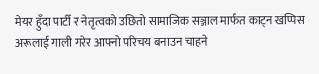मेयर हुँदा पार्टी र नेतृत्वको उछितो सामाजिक सञ्जाल मार्फत काट्न खप्पिस अरूलाई गाली गरेर आफ्नो परिचय बनाउन चाहने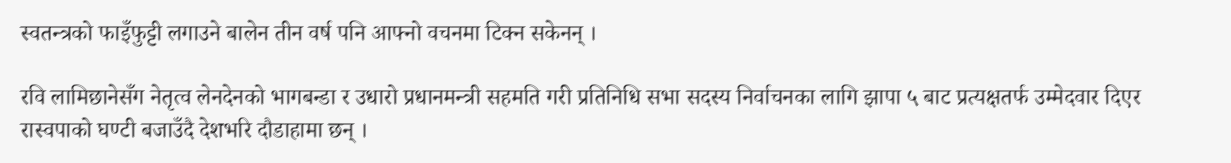स्वतन्त्रको फाइँफुट्टी लगाउने बालेन तीन वर्ष पनि आफ्नो वचनमा टिक्न सकेनन् ।

रवि लामिछानेसँग नेतृत्व लेनदेनको भागबन्डा र उधारो प्रधानमन्त्री सहमति गरी प्रतिनिधि सभा सदस्य निर्वाचनका लागि झापा ५ बाट प्रत्यक्षतर्फ उम्मेदवार दिएर रास्वपाको घण्टी बजाउँदै देशभरि दौडाहामा छन् ।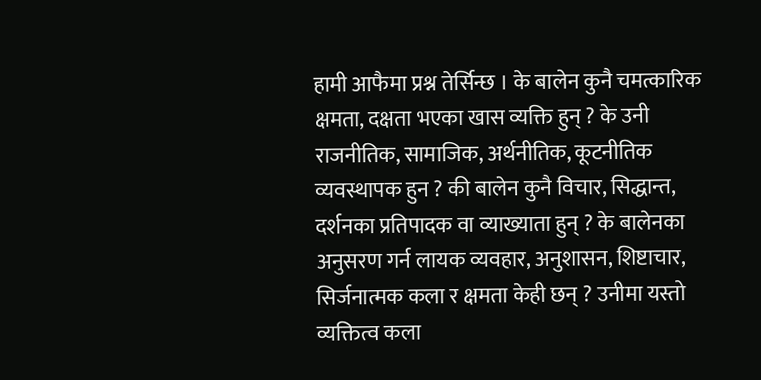हामी आफैमा प्रश्न तेर्सिन्छ । के बालेन कुनै चमत्कारिक क्षमता, दक्षता भएका खास व्यक्ति हुन् ? के उनी राजनीतिक, सामाजिक, अर्थनीतिक, कूटनीतिक व्यवस्थापक हुन ? की बालेन कुनै विचार, सिद्धान्त, दर्शनका प्रतिपादक वा व्याख्याता हुन् ? के बालेनका अनुसरण गर्न लायक व्यवहार, अनुशासन, शिष्टाचार, सिर्जनात्मक कला र क्षमता केही छन् ? उनीमा यस्तो व्यक्तित्व कला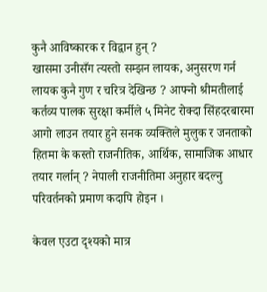कुनै आविष्कारक र विद्वान हुन् ?
खासमा उनीसँग त्यस्तो सम्झन लायक, अनुसरण गर्न लायक कुनै गुण र चरित्र देखिन्छ ? आफ्नो श्रीमतीलाई कर्तव्य पालक सुरक्षा कर्मीले ५ मिनेट रोक्दा सिंहदरबारमा आगो लाउन तयार हुने सनक व्यक्तिले मुलुक र जनताको हितमा के कस्तो राजनीतिक, आर्थिक, सामाजिक आधार तयार गर्लान् ? नेपाली राजनीतिमा अनुहार बदल्नु परिवर्तनको प्रमाण कदापि होइन ।

केवल एउटा दृश्यको मात्र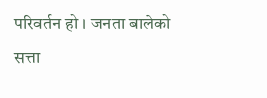परिवर्तन हो । जनता बालेको सत्ता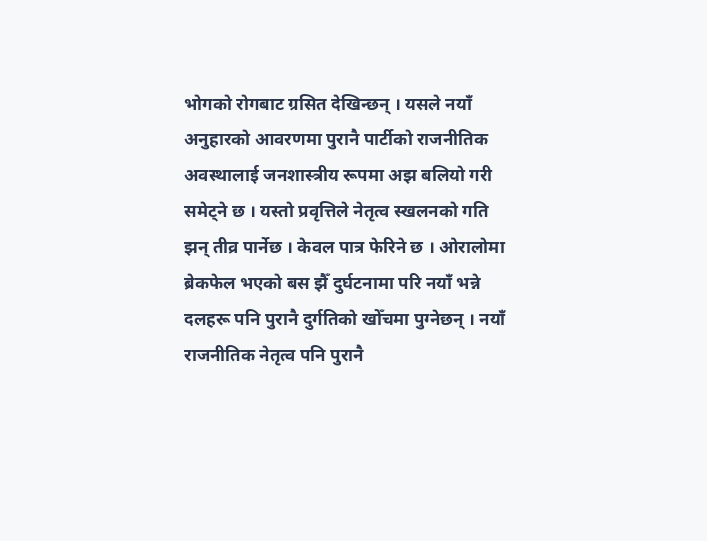भोगको रोगबाट ग्रसित देखिन्छन् । यसले नयाँ अनुहारको आवरणमा पुरानै पार्टीको राजनीतिक अवस्थालाई जनशास्त्रीय रूपमा अझ बलियो गरी समेट्ने छ । यस्तो प्रवृत्तिले नेतृत्व स्खलनको गति झन् तीव्र पार्नेछ । केवल पात्र फेरिने छ । ओरालोमा ब्रेकफेल भएको बस झैँ दुर्घटनामा परि नयाँ भन्ने दलहरू पनि पुरानै दुर्गतिको खोँचमा पुग्नेछन् । नयाँ राजनीतिक नेतृत्व पनि पुरानै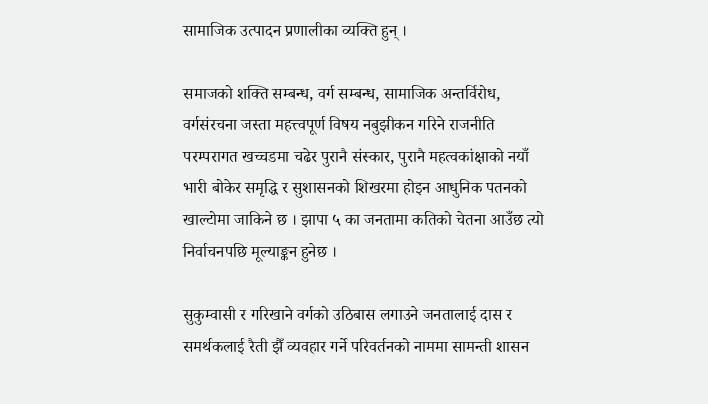सामाजिक उत्पादन प्रणालीका व्यक्ति हुन् ।

समाजको शक्ति सम्बन्ध, वर्ग सम्बन्ध, सामाजिक अन्तर्विरोध, वर्गसंरचना जस्ता महत्त्वपूर्ण विषय नबुझीकन गरिने राजनीति परम्परागत खच्चडमा चढेर पुरानै संस्कार, पुरानै महत्वकांक्षाको नयाँ भारी बोकेर समृद्धि र सुशासनको शिखरमा होइन आधुनिक पतनको खाल्टोमा जाकिने छ । झापा ५ का जनतामा कतिको चेतना आउँछ त्यो निर्वाचनपछि मूल्याङ्कन हुनेछ ।

सुकुम्वासी र गरिखाने वर्गको उठिबास लगाउने जनतालाई दास र समर्थकलाई रैती झैँ व्यवहार गर्ने परिवर्तनको नाममा सामन्ती शासन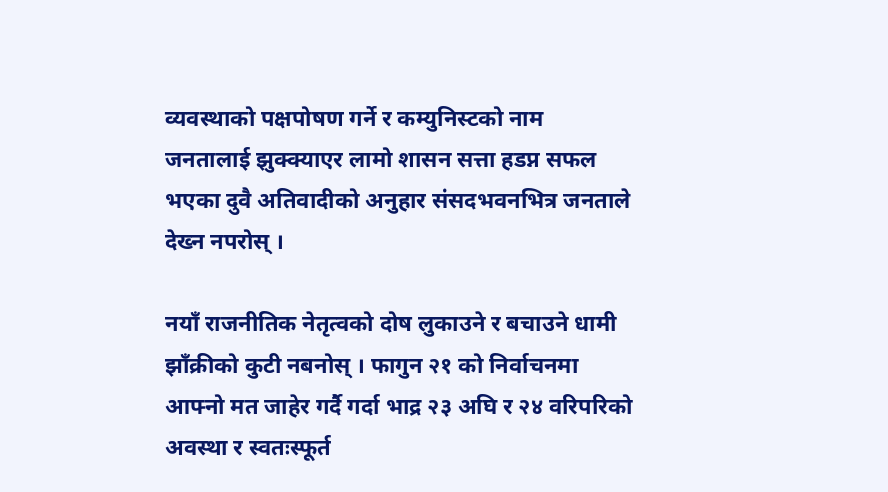व्यवस्थाको पक्षपोषण गर्ने र कम्युनिस्टको नाम जनतालाई झुक्क्याएर लामो शासन सत्ता हडप्न सफल भएका दुवै अतिवादीको अनुहार संसदभवनभित्र जनताले देख्न नपरोस् ।

नयाँ राजनीतिक नेतृत्वको दोष लुकाउने र बचाउने धामी झाँक्रीको कुटी नबनोस् । फागुन २१ को निर्वाचनमा आफ्नो मत जाहेर गर्दै गर्दा भाद्र २३ अघि र २४ वरिपरिको अवस्था र स्वतःस्फूर्त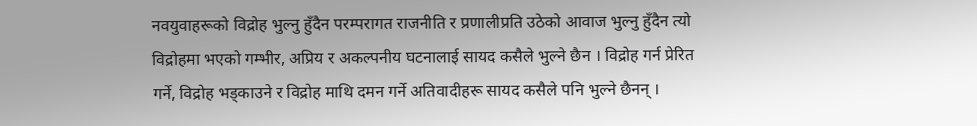नवयुवाहरूको विद्रोह भुल्नु हुँदैन परम्परागत राजनीति र प्रणालीप्रति उठेको आवाज भुल्नु हुँदैन त्यो विद्रोहमा भएको गम्भीर, अप्रिय र अकल्पनीय घटनालाई सायद कसैले भुल्ने छैन । विद्रोह गर्न प्रेरित गर्ने, विद्रोह भड्काउने र विद्रोह माथि दमन गर्ने अतिवादीहरू सायद कसैले पनि भुल्ने छैनन् ।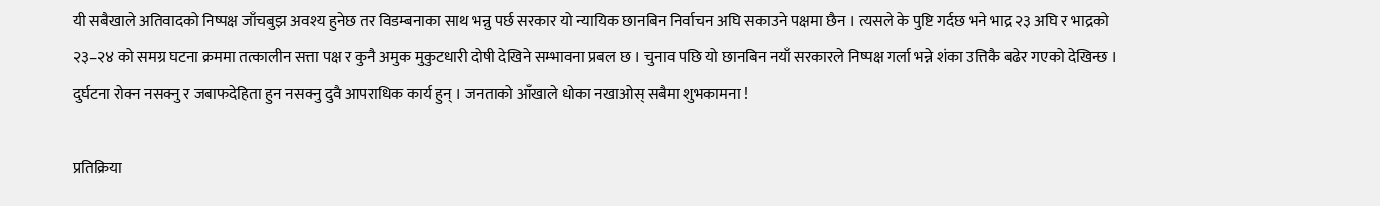यी सबैखाले अतिवादको निष्पक्ष जाँचबुझ अवश्य हुनेछ तर विडम्बनाका साथ भन्नु पर्छ सरकार यो न्यायिक छानबिन निर्वाचन अघि सकाउने पक्षमा छैन । त्यसले के पुष्टि गर्दछ भने भाद्र २३ अघि र भाद्रको २३–२४ को समग्र घटना क्रममा तत्कालीन सत्ता पक्ष र कुनै अमुक मुकुटधारी दोषी देखिने सम्भावना प्रबल छ । चुनाव पछि यो छानबिन नयाँ सरकारले निष्पक्ष गर्ला भन्ने शंका उत्तिकै बढेर गएको देखिन्छ । दुर्घटना रोक्न नसक्नु र जबाफदेहिता हुन नसक्नु दुवै आपराधिक कार्य हुन् । जनताको आँखाले धोका नखाओस् सबैमा शुभकामना !

प्रतिक्रिया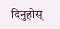दिनुहोस्